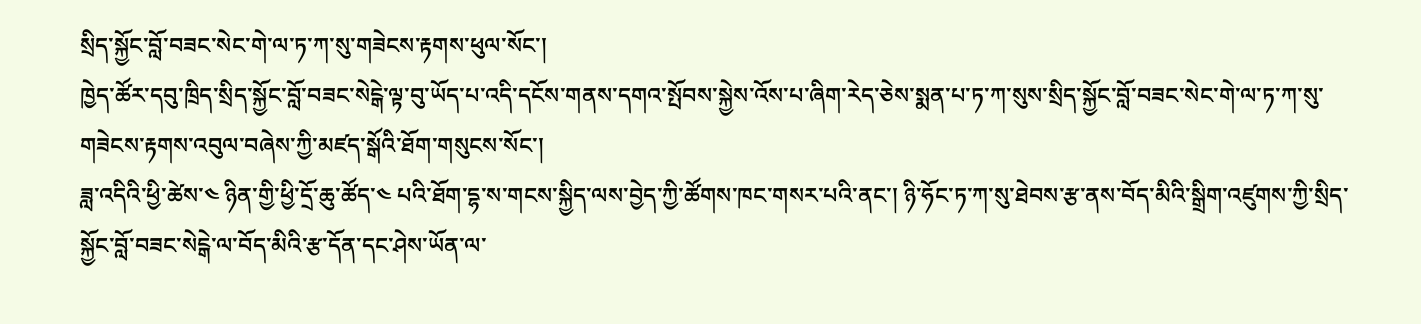སྲིད་སྐྱོང་བློ་བཟང་སེང་གེ་ལ་ཏ་ཀ་སུ་གཟེངས་རྟགས་ཕུལ་སོང་།
ཁྱེད་ཚོར་དབུ་ཁྲིད་སྲིད་སྐྱོང་བློ་བཟང་སེངྒེ་ལྟ་བུ་ཡོད་པ་འདི་དངོས་གནས་དགའ་སྤོབས་སྐྱེས་འོས་པ་ཞིག་རེད་ཅེས་སྨན་པ་ཏ་ཀ་སུས་སྲིད་སྐྱོང་བློ་བཟང་སེང་གེ་ལ་ཏ་ཀ་སུ་གཟེངས་རྟགས་འབུལ་བཞེས་ཀྱི་མཛད་སྒོའི་ཐོག་གསུངས་སོང་།
ཟླ་འདིའི་ཕྱི་ཚེས་༤ ཉིན་གྱི་ཕྱི་དྲོ་ཆུ་ཚོད་༤ པའི་ཐོག་དྷ་ས་གངས་སྐྱིད་ལས་བྱེད་ཀྱི་ཚོགས་ཁང་གསར་པའི་ནང་། ཉི་ཧོང་ཏ་ཀ་སུ་ཐེབས་རྩ་ནས་བོད་མིའི་སྒྲིག་འཛུགས་ཀྱི་སྲིད་སྐྱོང་བློ་བཟང་སེངྒེ་ལ་བོད་མིའི་རྩ་དོན་དང་ཤེས་ཡོན་ལ་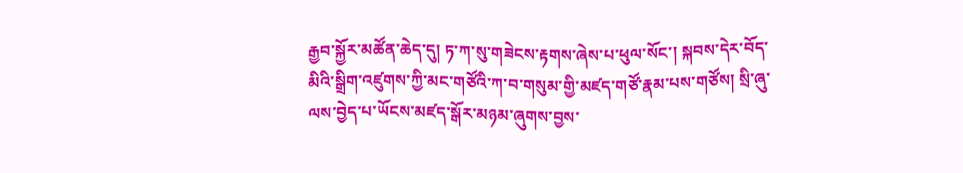རྒྱབ་སྐྱོར་མཚོན་ཆེད་དུ། ཏ་ཀ་སུ་གཟེངས་རྟགས་ཞེས་པ་ཕུལ་སོང་། སྐབས་དེར་བོད་མིའི་སྒྲིག་འཛུགས་ཀྱི་མང་གཙོའི་ཀ་བ་གསུམ་གྱི་མཛད་གཙོ་རྣམ་པས་གཙོས། སྲི་ཞུ་ལས་བྱེད་པ་ཡོངས་མཛད་སྒོར་མཉམ་ཞུགས་བྱས་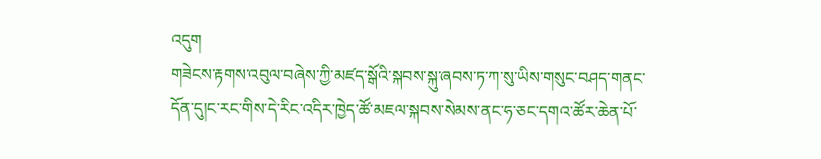འདུག
གཟེངས་རྟགས་འབུལ་བཞེས་ཀྱི་མཛད་སྒོའི་སྐབས་སྐུ་ཞབས་ཏ་ཀ་སུ་ཡིས་གསུང་བཤད་གནང་དོན་དུ།ང་རང་གིས་དེ་རིང་འདིར་ཁྱེད་ཚོ་མཇལ་སྐབས་སེམས་ནང་ཧ་ཅང་དགའ་ཚོར་ཆེན་པོ་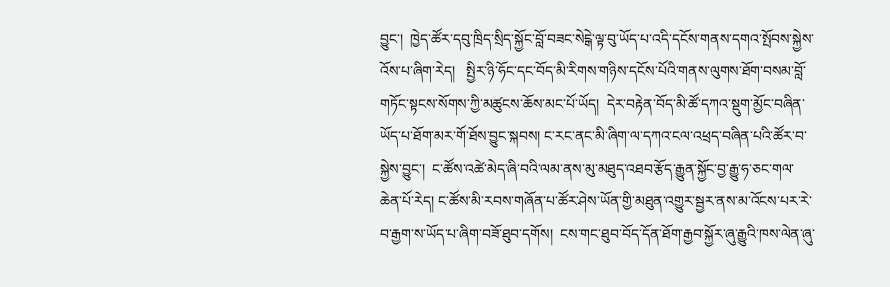བྱུང་།  ཁྱེད་ཚོར་དབུ་ཁྲིད་སྲིད་སྐྱོང་བློ་བཟང་སེངྒེ་ལྟ་བུ་ཡོད་པ་འདི་དངོས་གནས་དགའ་སྤོབས་སྐྱེས་འོས་པ་ཞིག་རེད།   སྤྱིར་ཉི་ཧོང་དང་བོད་མི་རིགས་གཉིས་དངོས་པོའི་གནས་ལུགས་ཐོག་བསམ་བློ་གཏོང་སྟངས་སོགས་ཀྱི་མཚུངས་ཆོས་མང་པོ་ཡོད།  དེར་བརྟེན་བོད་མི་ཚོ་དཀའ་སྡུག་མྱོང་བཞིན་ཡོད་པ་ཐོག་མར་གོ་ཐོས་བྱུང་སྐབས། ང་རང་ནང་མི་ཞིག་ལ་དཀའ་ངལ་འཕྲད་བཞིན་པའི་ཚོར་བ་སྐྱེས་བྱུང་།  ང་ཚོས་འཚེ་མེད་ཞི་བའི་ལམ་ནས་མུ་མཐུད་འཐབ་རྩོད་རྒྱུན་སྐྱོང་བྱ་རྒྱུ་ཧ་ཅང་གལ་ཆེན་པོ་རེད། ང་ཚོས་མི་རབས་གཞོན་པ་ཚོར་ཤེས་ཡོན་གྱི་མཐུན་འགྱུར་སྦྱར་ནས་མ་འོངས་པར་རེ་བ་རྒྱག་ས་ཡོད་པ་ཞིག་བཟོ་ཐུབ་དགོས།  ངས་གང་ཐུབ་བོད་དོན་ཐོག་རྒྱབ་སྐྱོར་ཞུ་རྒྱུའི་ཁས་ལེན་ཞུ་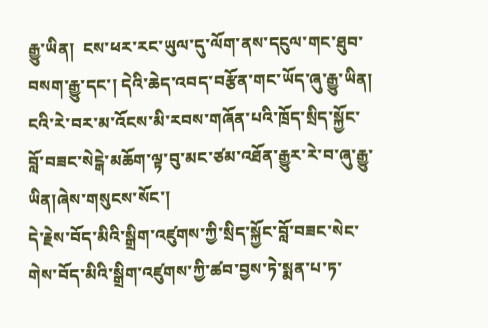རྒྱུ་ཡིན།  ངས་ཕར་རང་ཡུལ་དུ་ལོག་ནས་དངུལ་གང་ཐུབ་བསག་རྒྱུ་དང་། དེའི་ཆེད་འབད་བརྩོན་གང་ཡོད་ཞུ་རྒྱུ་ཡིན། ངའི་རེ་བར་མ་འོངས་མི་རབས་གཞོན་པའི་ཁྲོད་སྲིད་སྐྱོང་བློ་བཟང་སེངྒེ་མཆོག་ལྟ་བུ་མང་ཙམ་འཐོན་རྒྱུར་རེ་བ་ཞུ་རྒྱུ་ཡིན།ཞེས་གསུངས་སོང་།
དེ་རྗེས་བོད་མིའི་སྒྲིག་འཛུགས་ཀྱི་སྲིད་སྐྱོང་བློ་བཟང་སེང་གེས་བོད་མིའི་སྒྲིག་འཛུགས་ཀྱི་ཚབ་བྱས་ཏེ་སྨན་པ་ཏ་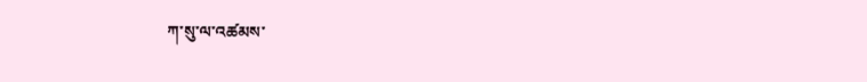ཀ་སུ་ལ་འཚམས་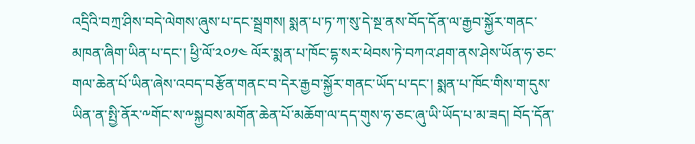འདྲིའི་བཀྲ་ཤིས་བདེ་ལེགས་ཞུས་པ་དང་སྦྲགས། སྨན་པ་ཏ་ཀ་སུ་དེ་སྔ་ནས་བོད་དོན་ལ་རྒྱབ་སྐྱོར་གནང་མཁན་ཞིག་ཡིན་པ་དང་། ཕྱི་ལོ་༢༠༡༤ ལོར་སྨན་པ་ཁོང་དྷ་སར་ཕེབས་ཏེ་བཀའ་ཤག་ནས་ཤེས་ཡོན་ཧ་ཅང་གལ་ཆེན་པོ་ཡིན་ཞེས་འབད་བརྩོན་གནང་བ་དེར་རྒྱབ་སྐྱོར་གནང་ཡོད་པ་དང་། སྨན་པ་ཁོང་གིས་ག་དུས་ཡིན་ན་སྤྱི་ནོར་༸གོང་ས་༸སྐྱབས་མགོན་ཆེན་པོ་མཆོག་ལ་དད་གུས་ཧ་ཅང་ཞུ་ཡི་ཡོད་པ་མ་ཟད། བོད་དོན་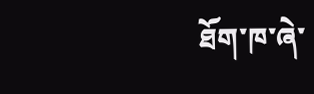ཐོག་ཁ་ཞེ་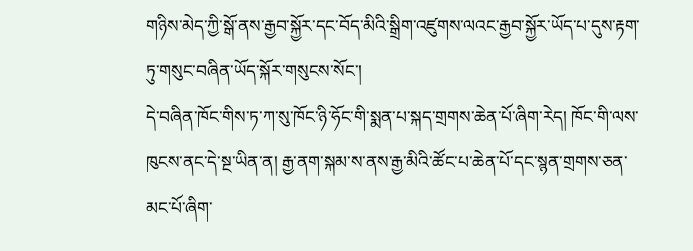གཉིས་མེད་ཀྱི་སྒོ་ནས་རྒྱབ་སྐྱོར་དང་བོད་མིའི་སྒྲིག་འཛུགས་ལའང་རྒྱབ་སྐྱོར་ཡོད་པ་དུས་རྟག་ཏུ་གསུང་བཞིན་ཡོད་སྐོར་གསུངས་སོང་།
དེ་བཞིན་ཁོང་གིས་ཏ་ཀ་སུ་ཁོང་ཉི་ཧོང་གི་སྨན་པ་སྐད་གྲགས་ཆེན་པོ་ཞིག་རེད། ཁོང་གི་ལས་ཁུངས་ནང་དེ་སྔ་ཡིན་ན། རྒྱ་ནག་སྐམ་ས་ནས་རྒྱ་མིའི་ཚོང་པ་ཆེན་པོ་དང་སྙན་གྲགས་ཅན་མང་པོ་ཞིག་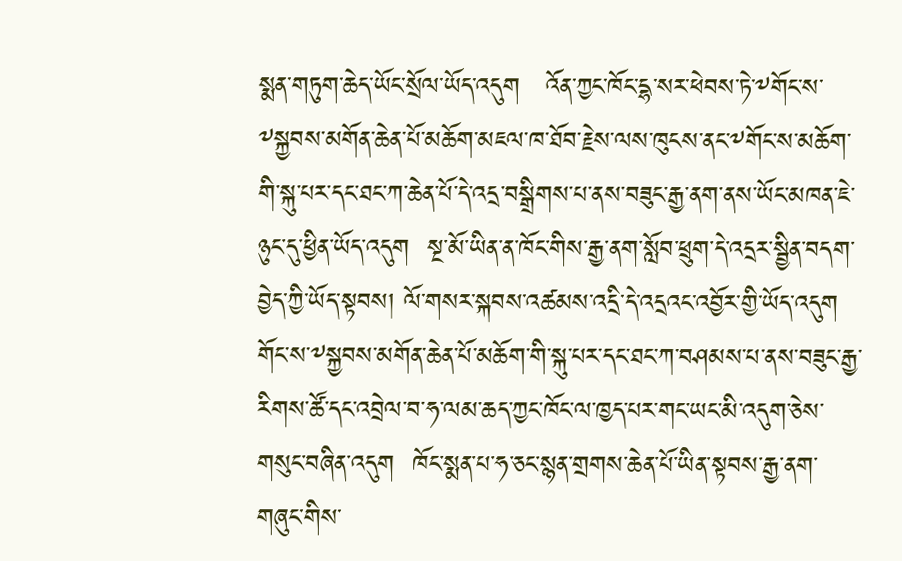སྨན་གཏུག་ཆེད་ཡོང་སྲོལ་ཡོད་འདུག   འོན་ཀྱང་ཁོང་དྷ་སར་ཕེབས་ཏེ་༸གོང་ས་༸སྐྱབས་མགོན་ཆེན་པོ་མཆོག་མཇལ་ཁ་ཐོབ་རྗེས་ལས་ཁུངས་ནང་༸གོང་ས་མཆོག་གི་སྐུ་པར་དང་ཐང་ཀ་ཆེན་པོ་དེ་འདྲ་བསྒྲིགས་པ་ནས་བཟུང་རྒྱ་ནག་ནས་ཡོང་མཁན་ཇེ་ཉུང་དུ་ཕྱིན་ཡོད་འདུག  སྔ་མོ་ཡིན་ན་ཁོང་གིས་རྒྱ་ནག་སློབ་ཕྲུག་དེ་འདྲར་སྦྱིན་བདག་བྱེད་ཀྱི་ཡོད་སྟབས། ལོ་གསར་སྐབས་འཚམས་འདྲི་དེ་འདྲའང་འབྱོར་གྱི་ཡོད་འདུག གོང་ས་༸སྐྱབས་མགོན་ཆེན་པོ་མཆོག་གི་སྐུ་པར་དང་ཐང་ཀ་བཤམས་པ་ནས་བཟུང་རྒྱ་རིགས་ཚོ་དང་འབྲེལ་བ་ཧ་ལམ་ཆད་ཀྱང་ཁོང་ལ་ཁྱད་པར་གང་ཡང་མི་འདུག་ཅེས་གསུང་བཞིན་འདུག  ཁོང་སྨན་པ་ཧ་ཅང་སྙན་གྲགས་ཆེན་པོ་ཡིན་སྟབས་རྒྱ་ནག་གཞུང་གིས་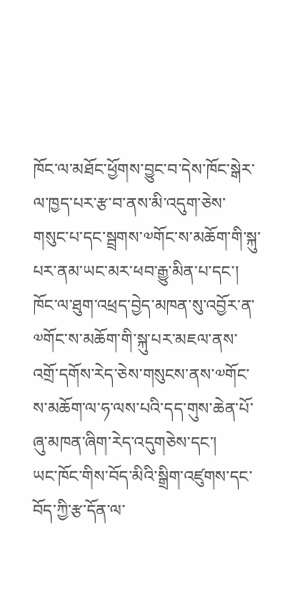ཁོང་ལ་མཐོང་ཕྱོགས་བྱུང་བ་དེས་ཁོང་སྒེར་ལ་ཁྱད་པར་རྩ་བ་ནས་མི་འདུག་ཅེས་གསུང་པ་དང་སྦྲགས་༧གོང་ས་མཆོག་གི་སྐུ་པར་ནམ་ཡང་མར་ཕབ་རྒྱུ་མིན་པ་དང་། ཁོང་ལ་ཐུག་འཕྲད་བྱེད་མཁན་སུ་འབྱོར་ན་༧གོང་ས་མཆོག་གི་སྐུ་པར་མཇལ་ནས་འགྲོ་དགོས་རེད་ཅེས་གསུངས་ནས་༧གོང་ས་མཆོག་ལ་ཧ་ལས་པའི་དད་གུས་ཆེན་པོ་ཞུ་མཁན་ཞིག་རེད་འདུགཅེས་དང་།
ཡང་ཁོང་གིས་བོད་མིའི་སྒྲིག་འཛུགས་དང་བོད་ཀྱི་རྩ་དོན་ལ་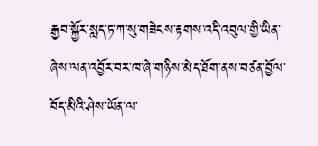རྒྱབ་སྐྱོར་སླད་ཏ་ཀ་སུ་གཟེངས་རྟགས་འདི་འབུལ་གྱི་ཡིན་ཞེས་ལན་འབྱོར་བར་ཁ་ཞེ་གཉིས་མེད་ཐོག་ནས་བཙན་བྱོལ་བོད་མིའི་ཤེས་ཡོན་ལ་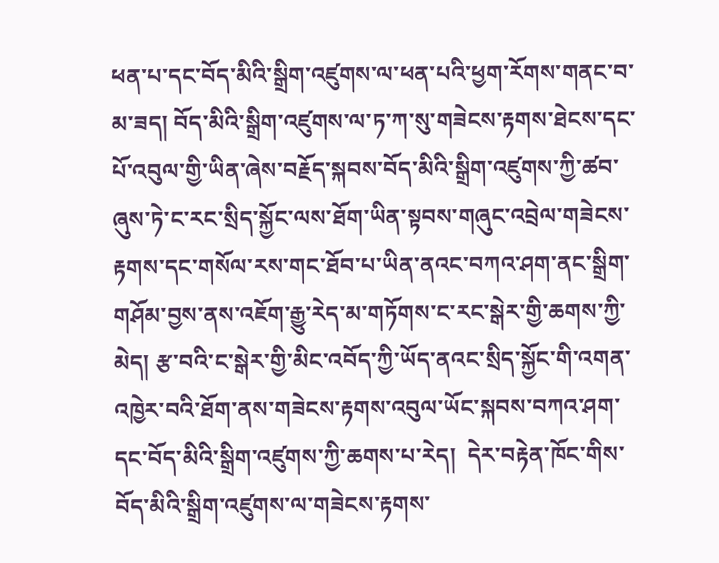ཕན་པ་དང་བོད་མིའི་སྒྲིག་འཛུགས་ལ་ཕན་པའི་ཕྱག་རོགས་གནང་བ་མ་ཟད། བོད་མིའི་སྒྲིག་འཛུགས་ལ་ཏ་ཀ་སུ་གཟེངས་རྟགས་ཐེངས་དང་པོ་འབུལ་གྱི་ཡིན་ཞེས་བརྗོད་སྐབས་བོད་མིའི་སྒྲིག་འཛུགས་ཀྱི་ཚབ་ཞུས་ཏེ་ང་རང་སྲིད་སྐྱོང་ལས་ཐོག་ཡིན་སྟབས་གཞུང་འབྲེལ་གཟེངས་རྟགས་དང་གསོལ་རས་གང་ཐོབ་པ་ཡིན་ནའང་བཀའ་ཤག་ནང་སྒྲིག་གཤོམ་བྱས་ནས་འཇོག་རྒྱུ་རེད་མ་གཏོགས་ང་རང་སྒེར་གྱི་ཆགས་ཀྱི་མེད། རྩ་བའི་ང་སྒེར་གྱི་མིང་འབོད་ཀྱི་ཡོད་ནའང་སྲིད་སྐྱོང་གི་འགན་འཁྱེར་བའི་ཐོག་ནས་གཟེངས་རྟགས་འབུལ་ཡོང་སྐབས་བཀའ་ཤག་དང་བོད་མིའི་སྒྲིག་འཛུགས་ཀྱི་ཆགས་པ་རེད།  དེར་བརྟེན་ཁོང་གིས་བོད་མིའི་སྒྲིག་འཛུགས་ལ་གཟེངས་རྟགས་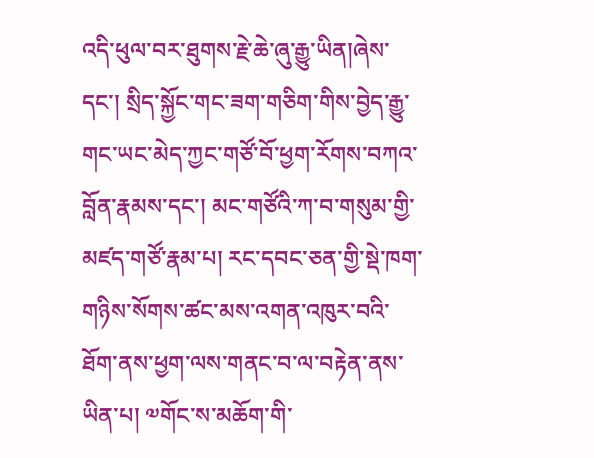འདི་ཕུལ་བར་ཐུགས་རྗེ་ཆེ་ཞུ་རྒྱུ་ཡིན།ཞེས་དང་། སྲིད་སྐྱོང་གང་ཟག་གཅིག་གིས་བྱེད་རྒྱུ་གང་ཡང་མེད་ཀྱང་གཙོ་བོ་ཕྱག་རོགས་བཀའ་བློན་རྣམས་དང་། མང་གཙོའི་ཀ་བ་གསུམ་གྱི་མཛད་གཙོ་རྣམ་པ། རང་དབང་ཅན་གྱི་སྡེ་ཁག་གཉིས་སོགས་ཚང་མས་འགན་འཁུར་བའི་ཐོག་ནས་ཕྱག་ལས་གནང་བ་ལ་བརྟེན་ནས་ཡིན་པ། ༧གོང་ས་མཆོག་གི་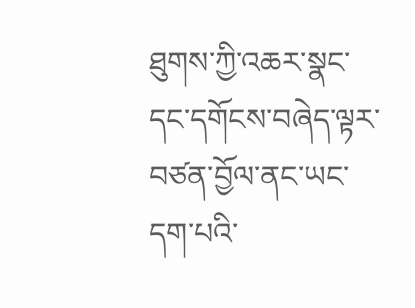ཐུགས་ཀྱི་འཆར་སྣང་དང་དགོངས་བཞེད་ལྟར་བཙན་བྱོལ་ནང་ཡང་དག་པའི་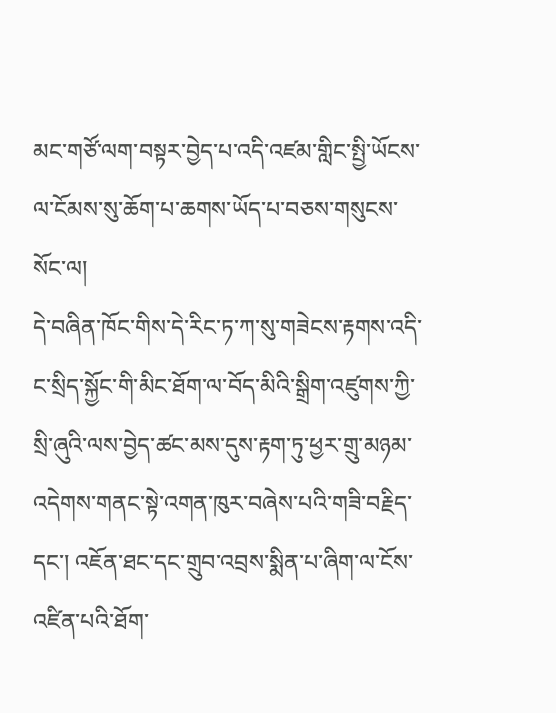མང་གཙོ་ལག་བསྟར་བྱེད་པ་འདི་འཛམ་གླིང་སྤྱི་ཡོངས་ལ་ངོམས་སུ་ཆོག་པ་ཆགས་ཡོད་པ་བཅས་གསུངས་སོང་ལ།
དེ་བཞིན་ཁོང་གིས་དེ་རིང་ཏ་ཀ་སུ་གཟེངས་རྟགས་འདི་ང་སྲིད་སྐྱོང་གི་མིང་ཐོག་ལ་བོད་མིའི་སྒྲིག་འཛུགས་ཀྱི་སྲི་ཞུའི་ལས་བྱེད་ཚང་མས་དུས་རྟག་ཏུ་ཕྱར་གྲུ་མཉམ་འདེགས་གནང་སྟེ་འགན་ཁུར་བཞེས་པའི་གཟི་བརྗིད་དང་། འཇོན་ཐང་དང་གྲུབ་འབྲས་སྨིན་པ་ཞིག་ལ་ངོས་འཛིན་པའི་ཐོག་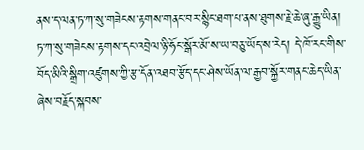ནས་ད་ལན་ཏ་ཀ་སུ་གཟེངས་རྟགས་གནང་བར་སྙིང་ཐག་པ་ནས་ཐུགས་རྗེ་ཆེ་ཞུ་རྒྱུ་ཡིན།  ཏ་ཀ་སུ་གཟེངས་རྟགས་དང་འབྲེལ་ཉི་ཧོང་སྒོར་མོ་ས་ཡ་བཅུ་ཡོད་ས་རེད། དེ་ཁོ་རང་གིས་བོད་མིའི་སྒྲིག་འཛུགས་ཀྱི་རྩ་དོན་འཐབ་རྩོད་དང་ཤེས་ཡོན་ལ་རྒྱབ་སྐྱོར་གནང་ཆེད་ཡིན་ཞེས་བརྗོད་སྐབས་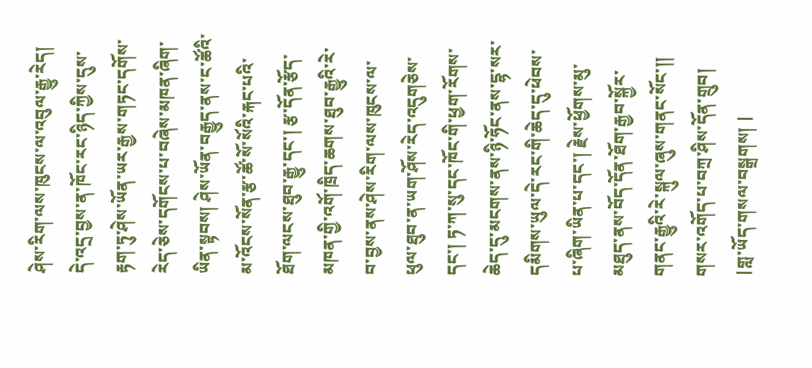ཤེས་རིག་ལས་ཁུངས་ལ་འབུལ་རྒྱུ་རེད།  དེ་འདྲ་བྱས་ན་ཁོང་རང་ཉིད་ཀྱིས་དུས་རྟག་ཏུ་ཤེས་ཡོན་ཡར་རྒྱས་གཏང་དགོས་རེད་ཅེས་དགོངས་པ་བཞེས་མཁན་ཞིག་ཡིན་སྟབས། ཤེས་ཡོན་བརྒྱུད་ནས་ང་ཚོའི་མ་འོངས་སོན་རྩ་ཚོ་སོ་སོའི་རྐང་པའི་ཐོག་ལངས་ཐུབ་རྒྱུ་དང་། རྩ་དོན་རྩོད་མཁན་གྱི་འགོ་ཁྲིད་ཆགས་ཐུབ་རྒྱུའི་རེ་བ་བྱས་ནས་ཤེས་རིག་ལས་ཁུངས་ལ་ཕུལ་ཐུབ་ན་ཡག་ཤོས་རེད་འདུགཅེས་དང་། ཏ་ཀ་སུ་དང་ཁོང་གི་ཕྱག་རོགས་ཆེད་དུ་མངགས་ནས་ཉི་ཧོང་ནས་དྷ་སར་དམིགས་ཡུལ་དེ་རང་གི་ཆེད་དུ་ཕེབས་པ་ཞིག་ཡིན་པ་དང་། རྗེས་ཕྱོགས་མུ་མཐུད་ནས་བོད་དོན་ཐོག་རྒྱབ་སྐྱོར་གནང་རྒྱུའི་རེ་སྐུལ་ཞུས་གནང་སོང་།།
གསར་འགོད་པ་བཀྲ་ཤིས་དོན་གྲུབ།
|གླ་ཡོད་གསལ་བསྒྲགས། |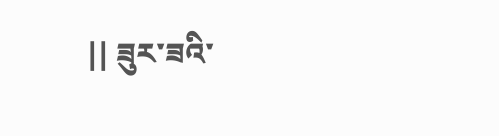|| ཟུར་ཟའི་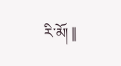རི་མོ། ||